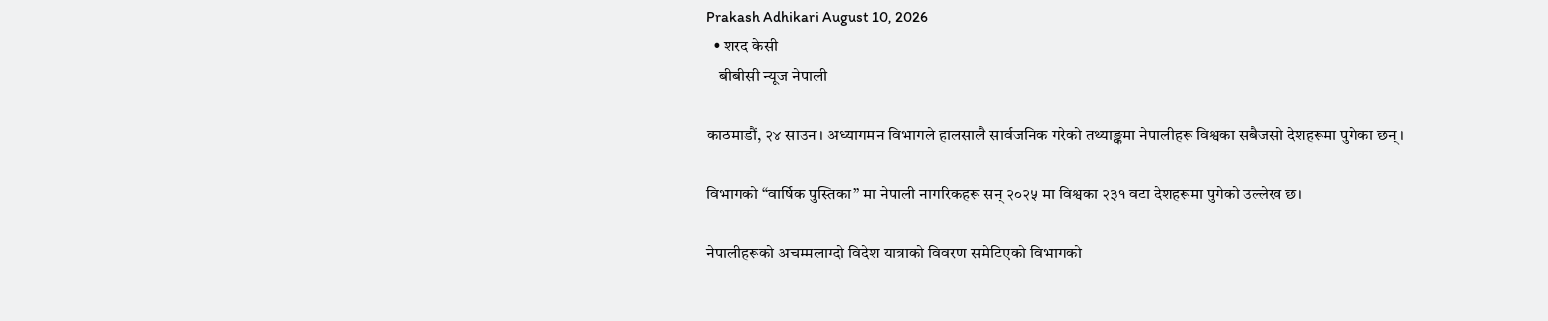Prakash Adhikari August 10, 2026
  • शरद केसी
    बीबीसी न्यूज नेपाली

काठमाडौं, २४ साउन। अध्यागमन विभागले हालसालै सार्वजनिक गरेको तथ्याङ्कमा नेपालीहरू विश्वका सबैजसो देशहरूमा पुगेका छन्।

विभागको “वार्षिक पुस्तिका” मा नेपाली नागरिकहरू सन् २०२५ मा विश्वका २३१ वटा देशहरूमा पुगेको उल्लेख छ।

नेपालीहरूको अचम्मलाग्दो विदेश यात्राको विवरण समेटिएको विभागको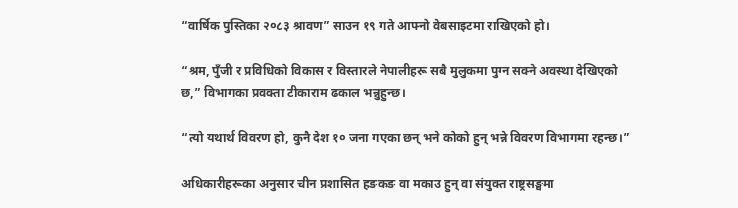“वार्षिक पुस्तिका २०८३ श्रावण” साउन १९ गते आफ्नो वेबसाइटमा राखिएको हो।

“श्रम, पुँजी र प्रविधिको विकास र विस्तारले नेपालीहरू सबै मुलुकमा पुग्न सक्ने अवस्था देखिएको छ,” विभागका प्रवक्ता टीकाराम ढकाल भन्नुहुन्छ।

“त्यो यथार्थ विवरण हो, कुनै देश १० जना गएका छन् भने कोको हुन् भन्ने विवरण विभागमा रहन्छ।”

अधिकारीहरूका अनुसार चीन प्रशासित हङकङ वा मकाउ हुन् वा संयुक्त राष्ट्रसङ्घमा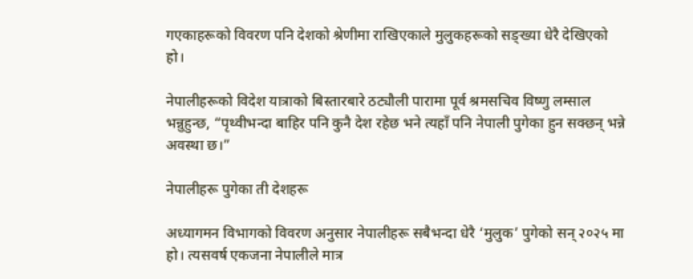गएकाहरूको विवरण पनि देशको श्रेणीमा राखिएकाले मुलुकहरूको सङ्ख्या धेरै देखिएको हो।

नेपालीहरूको विदेश यात्राको बिस्तारबारे ठट्यौली पारामा पूर्व श्रमसचिव विष्णु लम्साल भन्नुहुन्छ, “पृथ्वीभन्दा बाहिर पनि कुनै देश रहेछ भने त्यहाँ पनि नेपाली पुगेका हुन सक्छन् भन्ने अवस्था छ।”

नेपालीहरू पुगेका ती देशहरू

अध्यागमन विभागको विवरण अनुसार नेपालीहरू सबैभन्दा धेरै ‘मुलुक’ पुगेको सन् २०२५ मा हो। त्यसवर्ष एकजना नेपालीले मात्र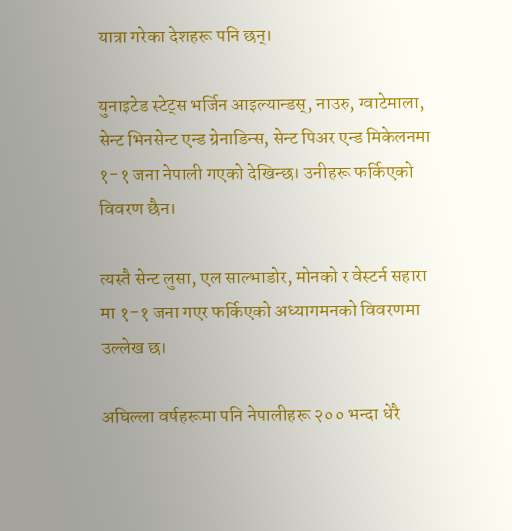यात्रा गरेका देशहरू पनि छन्।

युनाइटेड स्टेट्स भर्जिन आइल्यान्डस्, नाउरु, ग्वाटेमाला, सेन्ट भिनसेन्ट एन्ड ग्रेनाडिन्स, सेन्ट पिअर एन्ड मिकेलनमा १-१ जना नेपाली गएको देखिन्छ। उनीहरू फर्किएको विवरण छैन।

त्यस्तै सेन्ट लुसा, एल साल्भाडोर, मोनको र वेस्टर्न सहारा मा १-१ जना गएर फर्किएको अध्यागमनको विवरणमा उल्लेख छ।

अघिल्ला वर्षहरूमा पनि नेपालीहरू २०० भन्दा धेरै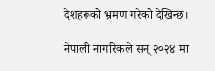देशहरूको भ्रमण गरेको देखिन्छ।

नेपाली नागरिकले सन् २०२४ मा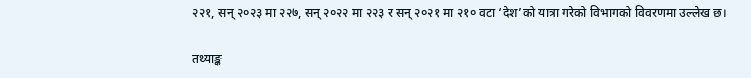२२१, सन् २०२३ मा २२७, सन् २०२२ मा २२३ र सन् २०२१ मा २१० वटा ‘देश’को यात्रा गरेको विभागको विवरणमा उल्लेख छ।

तथ्याङ्क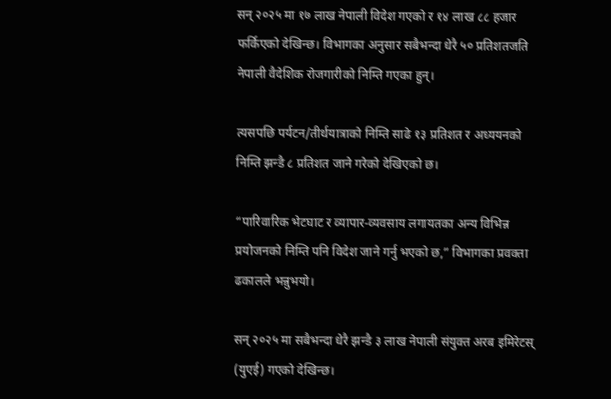सन् २०२५ मा १७ लाख नेपाली विदेश गएको र १४ लाख ८८ हजार फर्किएको देखिन्छ। विभागका अनुसार सबैभन्दा धेरै ५० प्रतिशतजति नेपाली वैदेशिक रोजगारीको निम्ति गएका हुन्।

त्यसपछि पर्यटन/तीर्थयात्राको निम्ति साढे १३ प्रतिशत र अध्ययनको निम्ति झन्डै ८ प्रतिशत जाने गरेको देखिएको छ।

“पारिवारिक भेटघाट र व्यापार-व्यवसाय लगायतका अन्य विभिन्न प्रयोजनको निम्ति पनि विदेश जाने गर्नु भएको छ,” विभागका प्रवक्ता ढकालले भन्नुभयो।

सन् २०२५ मा सबैभन्दा धेरै झन्डै ३ लाख नेपाली संयुक्त अरब इमिरेटस् (युएई) गएको देखिन्छ।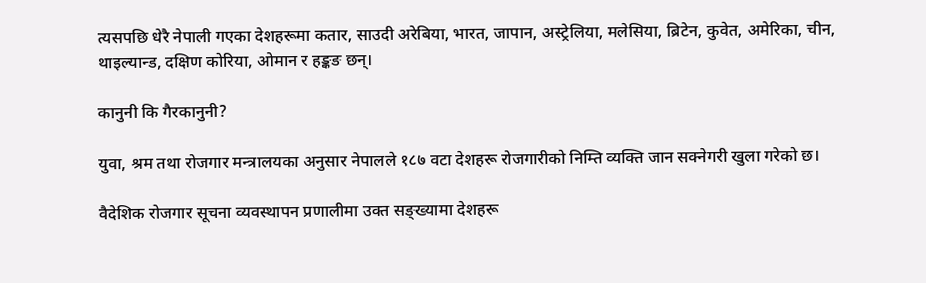त्यसपछि धेरै नेपाली गएका देशहरूमा कतार, साउदी अरेबिया, भारत, जापान, अस्ट्रेलिया, मलेसिया, ब्रिटेन, कुवेत, अमेरिका, चीन, थाइल्यान्ड, दक्षिण कोरिया, ओमान र हङ्कङ छन्।

कानुनी कि गैरकानुनी?

युवा, श्रम तथा रोजगार मन्त्रालयका अनुसार नेपालले १८७ वटा देशहरू रोजगारीको निम्ति व्यक्ति जान सक्नेगरी खुला गरेको छ।

वैदेशिक रोजगार सूचना व्यवस्थापन प्रणालीमा उक्त सङ्ख्यामा देशहरू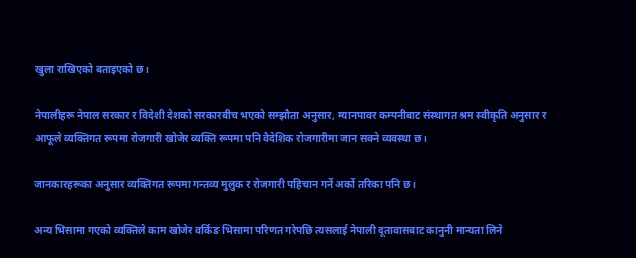खुला राखिएको बताइएको छ।

नेपालीहरू नेपाल सरकार र विदेशी देशको सरकारबीच भएको सम्झौता अनुसार, म्यानपावर कम्पनीबाट संस्थागत श्रम स्वीकृति अनुसार र आफूले व्यक्तिगत रूपमा रोजगारी खोजेर व्यक्ति रूपमा पनि वैदेशिक रोजगारीमा जान सक्ने व्यवस्था छ।

जानकारहरूका अनुसार व्यक्तिगत रूपमा गन्तव्य मुलुक र रोजगारी पहिचान गर्ने अर्को तरिका पनि छ।

अन्य भिसामा गएको व्यक्तिले काम खोजेर वर्किङ भिसामा परिणत गरेपछि त्यसलाई नेपाली दूतावासबाट कानुनी मान्यता लिने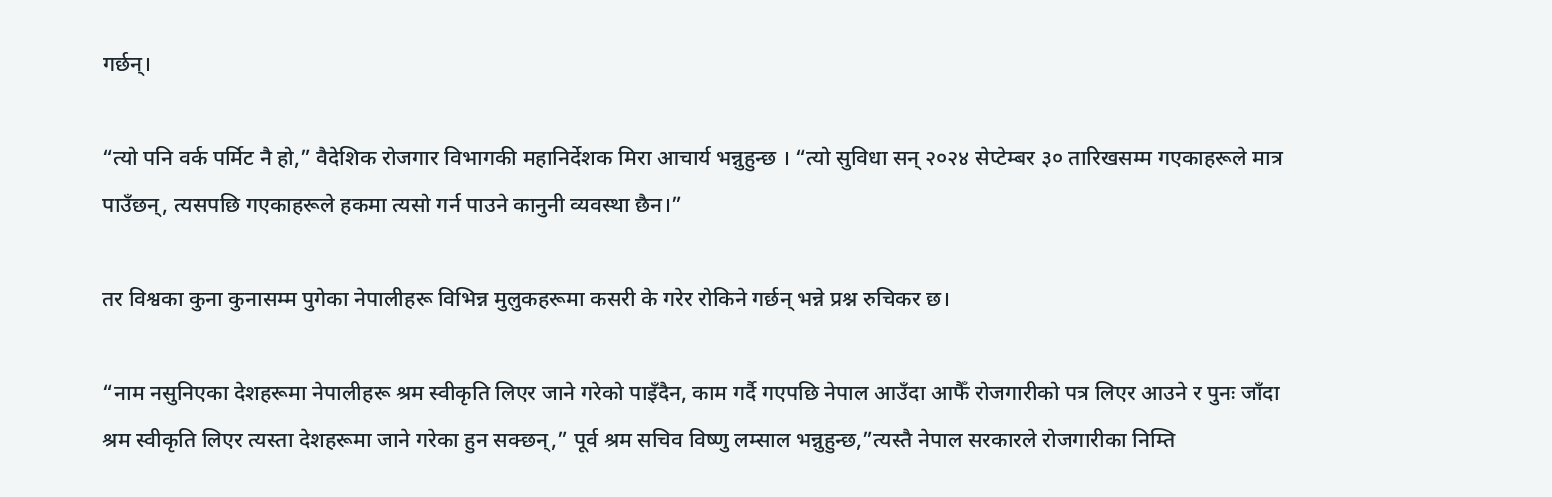गर्छन्।

“त्यो पनि वर्क पर्मिट नै हो,” वैदेशिक रोजगार विभागकी महानिर्देशक मिरा आचार्य भन्नुहुन्छ । “त्यो सुविधा सन् २०२४ सेप्टेम्बर ३० तारिखसम्म गएकाहरूले मात्र पाउँछन्, त्यसपछि गएकाहरूले हकमा त्यसो गर्न पाउने कानुनी व्यवस्था छैन।”

तर विश्वका कुना कुनासम्म पुगेका नेपालीहरू विभिन्न मुलुकहरूमा कसरी के गरेर रोकिने गर्छन् भन्ने प्रश्न रुचिकर छ।

“नाम नसुनिएका देशहरूमा नेपालीहरू श्रम स्वीकृति लिएर जाने गरेको पाइँदैन, काम गर्दै गएपछि नेपाल आउँदा आफैँ रोजगारीको पत्र लिएर आउने र पुनः जाँदा श्रम स्वीकृति लिएर त्यस्ता देशहरूमा जाने गरेका हुन सक्छन्,” पूर्व श्रम सचिव विष्णु लम्साल भन्नुहुन्छ,”त्यस्तै नेपाल सरकारले रोजगारीका निम्ति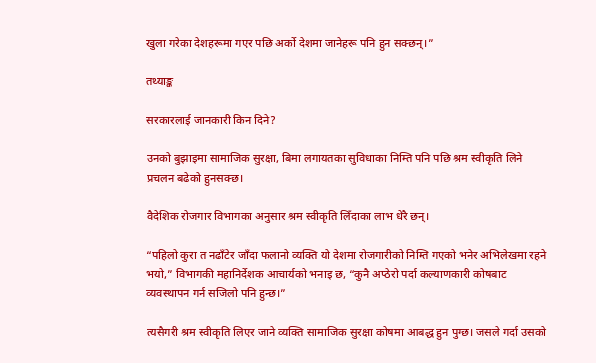खुला गरेका देशहरूमा गएर पछि अर्को देशमा जानेहरू पनि हुन सक्छन्।”

तथ्याङ्क

सरकारलाई जानकारी किन दिने?

उनको बुझाइमा सामाजिक सुरक्षा, बिमा लगायतका सुविधाका निम्ति पनि पछि श्रम स्वीकृति लिने प्रचलन बढेको हुनसक्छ।

वैदेशिक रोजगार विभागका अनुसार श्रम स्वीकृति लिँदाका लाभ धेरै छन्।

“पहिलो कुरा त नढाँटेर जाँदा फलानो व्यक्ति यो देशमा रोजगारीको निम्ति गएको भनेर अभिलेखमा रहने भयो,” विभागकी महानिर्देशक आचार्यको भनाइ छ, “कुनै अप्ठेरो पर्दा कल्याणकारी कोषबाट व्यवस्थापन गर्न सजिलो पनि हुन्छ।”

त्यसैगरी श्रम स्वीकृति लिएर जाने व्यक्ति सामाजिक सुरक्षा कोषमा आबद्ध हुन पुग्छ। जसले गर्दा उसको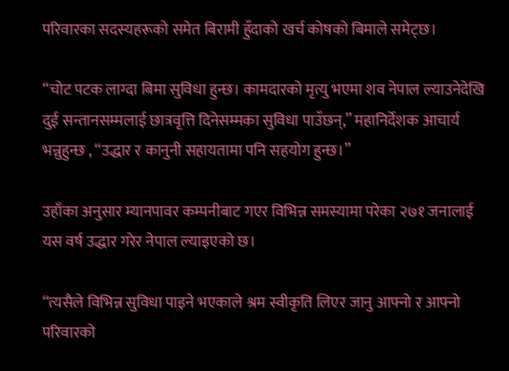परिवारका सदस्यहरूको समेत बिरामी हुँदाको खर्च कोषको बिमाले समेट्छ।

“चोट पटक लाग्दा बिमा सुविधा हुन्छ। कामदारको मृत्यु भएमा शव नेपाल ल्याउनेदेखि दुई सन्तानसम्मलाई छात्रवृत्ति दिनेसम्मका सुविधा पाउँछन्,” महानिर्देशक आचार्य भन्नुहुन्छ , “उद्धार र कानुनी सहायतामा पनि सहयोग हुन्छ।”

उहाँका अनुसार म्यानपावर कम्पनीबाट गएर विभिन्न समस्यामा परेका २७१ जनालाई यस वर्ष उद्धार गरेर नेपाल ल्याइएको छ।

“त्यसैले विभिन्न सुविधा पाइने भएकाले श्रम स्वीकृति लिएर जानु आफ्नो र आफ्नो परिवारको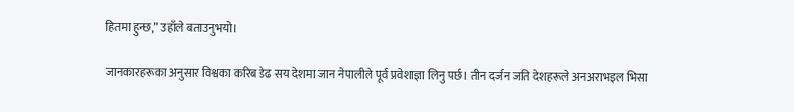हितमा हुन्छ,” उहाँले बताउनुभयो।

जानकारहरूका अनुसार विश्वका करिब डेढ सय देशमा जान नेपालीले पूर्व प्रवेशाज्ञा लिनु पर्छ। तीन दर्जन जति देशहरूले अनअराभइल भिसा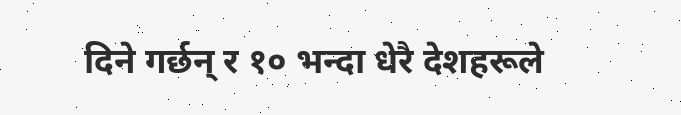दिने गर्छन् र १० भन्दा धेरै देशहरूले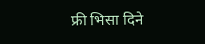फ्री भिसा दिने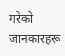गरेको जानकारहरू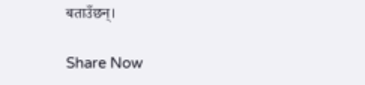बताउँछन्।

Share Now